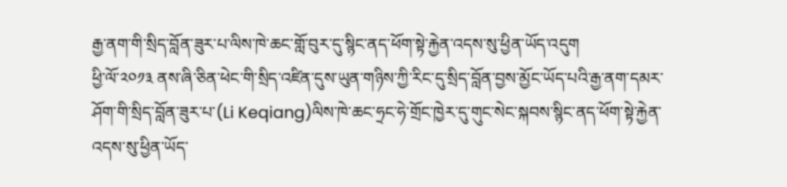རྒྱ་ནག་གི་སྲིད་བློན་ཟུར་པ་ལིས་ཁེ་ཆང་གློ་བུར་དུ་སྙིང་ནད་ཕོག་སྟེ་རྐྱེན་འདས་སུ་ཕྱིན་ཡོད་འདུག
ཕྱི་ལོ་༢༠༡༣ ནས་ཞི་ཅིན་ཕེང་གི་སྲིད་འཛིན་དུས་ཡུན་གཉིས་ཀྱི་རིང་དུ་སྲིད་བློན་བྱས་མྱོང་ཡོད་པའི་རྒྱ་ནག་དམར་ཤོག་གི་སྲིད་བློན་ཟུར་པ་(Li Keqiang)ལིས་ཁེ་ཆང་ཧྲང་ཧེ་གྲོང་ཁྱེར་དུ་གུང་སེང་སྐབས་སྙིང་ནད་ཕོག་སྟེ་རྐྱེན་འདས་སུ་ཕྱིན་ཡོད་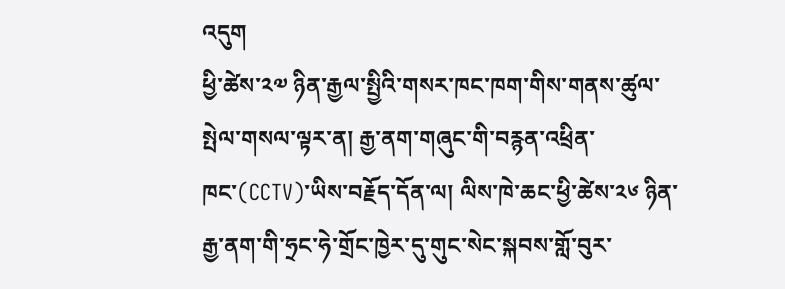འདུག
ཕྱི་ཚེས་༢༧ ཉིན་རྒྱལ་སྤྱིའི་གསར་ཁང་ཁག་གིས་གནས་ཚུལ་སྤེལ་གསལ་ལྟར་ན། རྒྱ་ནག་གཞུང་གི་བརྙན་འཕྲིན་ཁང་(CCTV)་ཡིས་བརྗོད་དོན་ལ། ལིས་ཁེ་ཆང་ཕྱི་ཚེས་༢༦ ཉིན་རྒྱ་ནག་གི་ཧྲང་ཧེ་གྲོང་ཁྱེར་དུ་གུང་སེང་སྐབས་གློ་བུར་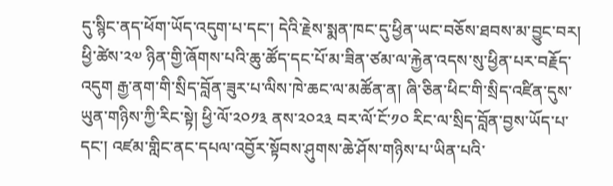དུ་སྙིང་ནད་ཕོག་ཡོད་འདུག་པ་དང་། དེའི་རྗེས་སྨན་ཁང་དུ་ཕྱིན་ཡང་བཅོས་ཐབས་མ་བྱུང་བར། ཕྱི་ཚེས་༢༧ ཉིན་གྱི་ཞོགས་པའི་ཆུ་ཚོད་དང་པོ་མ་ཟིན་ཙམ་ལ་རྐྱེན་འདས་སུ་ཕྱིན་པར་བརྗོད་འདུག རྒྱ་ནག་གི་སྲིད་བློན་ཟུར་པ་ལིས་ཁེ་ཆང་ལ་མཚོན་ན། ཞི་ཅིན་ཕིང་གི་སྲིད་འཛིན་དུས་ཡུན་གཉིས་ཀྱི་རིང་སྟེ། ཕྱི་ལོ་༢༠༡༣ ནས་༢༠༢༣ བར་ལོ་ངོ་༡༠ རིང་ལ་སྲིད་བློན་བྱས་ཡོད་པ་དང་། འཛམ་གླིང་ནང་དཔལ་འབྱོར་སྟོབས་ཤུགས་ཆེ་ཤོས་གཉིས་པ་ཡིན་པའི་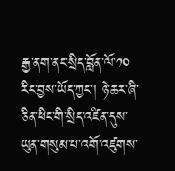རྒྱ་ནག་ནང་སྲིད་བློན་ལོ་༡༠ རིང་བྱས་ཡོད་ཀྱང་། ཉེ་ཆར་ཞི་ཅིན་ཕིང་གི་སྲིད་འཛིན་དུས་ཡུན་གསུམ་པ་འགོ་འཛུགས་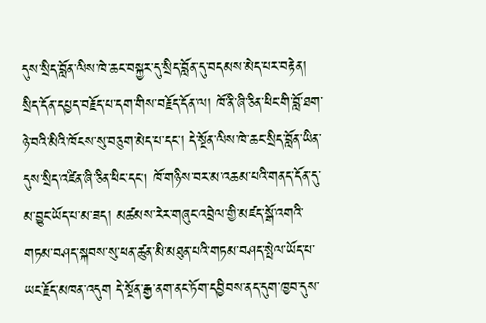དུས་སྲིད་བློན་ལིས་ཁེ་ཆང་བསྐྱར་དུ་སྲིད་བློན་དུ་བདམས་མེད་པར་བརྟེན། སྲིད་དོན་དཔྱད་བརྗོད་པ་དག་གིས་བརྗོད་དོན་ལ། ཁོ་ནི་ཞི་ཅིན་ཕིང་གི་བློ་ཐག་ཉེ་བའི་མིའི་ཁོངས་སུ་བཅུག་མེད་པ་དང་། དེ་སྔོན་ལིས་ཁེ་ཆང་སྲིད་བློན་ཡིན་དུས་སྲིད་འཛིན་ཞི་ཅིན་ཕིང་དང། ཁོ་གཉིས་བར་མ་འཆམ་པའི་གནད་དོན་དུ་མ་བྱུང་ཡོད་པ་མ་ཟད། མཚམས་རེར་གཞུང་འབྲེལ་གྱི་མཛད་སྒོ་འགའི་གཏམ་བཤད་སྐབས་སུ་ཕན་ཚུན་མི་མཐུན་པའི་གཏམ་བཤད་སྤེལ་ཡོད་པ་ཡང་རྗོད་མཁན་འདུག དེ་སྔོན་རྒྱ་ནག་ནང་ཏོག་དབྱིབས་ནད་དུག་ཁྱབ་དུས་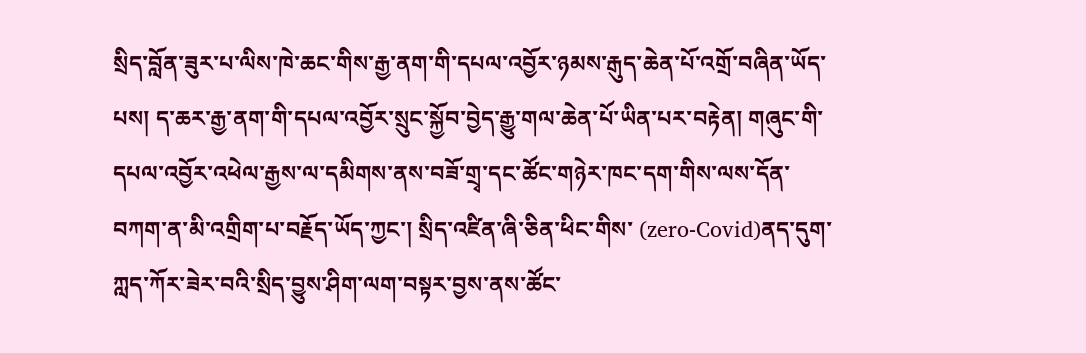སྲིད་བློན་ཟུར་པ་ལིས་ཁེ་ཆང་གིས་རྒྱ་ནག་གི་དཔལ་འབྱོར་ཉམས་རྒུད་ཆེན་པོ་འགྲོ་བཞིན་ཡོད་པས། ད་ཆར་རྒྱ་ནག་གི་དཔལ་འབྱོར་སྲུང་སྐྱོབ་བྱེད་རྒྱུ་གལ་ཆེན་པོ་ཡིན་པར་བརྟེན། གཞུང་གི་དཔལ་འབྱོར་འཕེལ་རྒྱས་ལ་དམིགས་ནས་བཟོ་གྲྭ་དང་ཚོང་གཉེར་ཁང་དག་གིས་ལས་དོན་བཀག་ན་མི་འགྲིག་པ་བརྗོད་ཡོད་ཀྱང་། སྲིད་འཛིན་ཞི་ཅིན་ཕིང་གིས་ (zero-Covid)ནད་དུག་ཀླད་ཀོར་ཟེར་བའི་སྲིད་བྱུས་ཤིག་ལག་བསྟར་བྱས་ནས་ཚོང་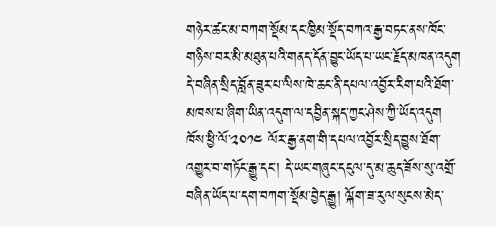གཉེར་ཚང་མ་བཀག་སྡོམ་དང་ཁྱིམ་སྡོད་བཀའ་རྒྱ་བཏང་ནས་ཁོང་གཉིས་བར་མི་མཐུན་པའི་གནད་དོན་བྱུང་ཡོད་པ་ཡང་རྗོད་མཁན་འདུག
དེ་བཞིན་སྲིད་བློན་ཟུར་པ་ལིས་ཁེ་ཆང་ནི་དཔལ་འབྱོར་རིག་པའི་ཐོག་མཁས་པ་ཞིག་ཡིན་འདུག་ལ་དབྱིན་སྐད་ཀྱང་ཤེས་ཀྱི་ཡོད་འདུག ཁོས་ཕྱི་ལོ་༢༠༡༤ ལོར་རྒྱ་ནག་གི་དཔལ་འབྱོར་སྲིད་བྱུས་ཐོག་འགྱུར་བ་གཏོང་རྒྱུ་དང་། དེ་ཡང་གཞུང་དངུལ་དུ་མ་ཆུད་ཟོས་སུ་འགྲོ་བཞིན་ཡོད་པ་དག་བཀག་སྡོམ་བྱེད་རྒྱུ། ལྐོག་ཟ་རུལ་སུངས་མེད་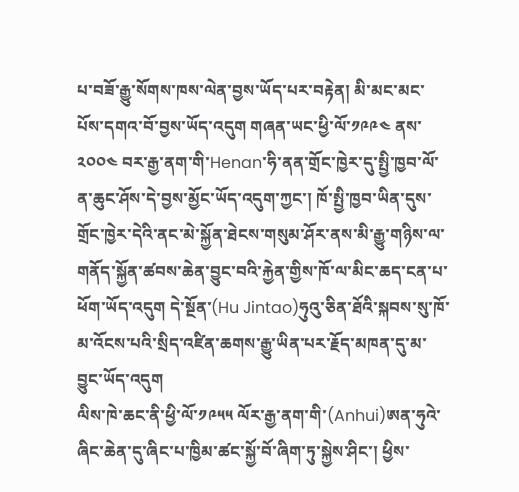པ་བཟོ་རྒྱུ་སོགས་ཁས་ལེན་བྱས་ཡོད་པར་བརྟེན། མི་མང་མང་པོས་དགའ་བོ་བྱས་ཡོད་འདུག གཞན་ཡང་ཕྱི་ལོ་༡༩༩༤ ནས་༢༠༠༤ བར་རྒྱ་ནག་གི་Henan་ཧི་ནན་གྲོང་ཁྱེར་དུ་སྤྱི་ཁྱབ་ལོ་ན་ཆུང་ཤོས་དེ་བྱས་མྱོང་ཡོད་འདུག་ཀྱང་། ཁོ་སྤྱི་ཁྱབ་ཡིན་དུས་གྲོང་ཁྱེར་དེའི་ནང་མེ་སྐྱོན་ཐེངས་གསུམ་ཤོར་ནས་མི་རྒྱུ་གཉིས་ལ་གནོད་སྐྱོན་ཚབས་ཆེན་བྱུང་བའི་རྐྱེན་གྱིས་ཁོ་ལ་མིང་ཆད་ངན་པ་ཕོག་ཡོད་འདུག དེ་སྔོན་(Hu Jintao)ཧུའུ་ཅིན་ཐོའི་སྐབས་སུ་ཁོ་མ་འོངས་པའི་སྲིད་འཛིན་ཆགས་རྒྱུ་ཡིན་པར་རྗོད་མཁན་དུ་མ་བྱུང་ཡོད་འདུག
ལིས་ཁེ་ཆང་ནི་ཕྱི་ལོ་༡༩༥༥ ལོར་རྒྱ་ནག་གི་(Anhui)ཨན་ཧུའེ་ཞིང་ཆེན་དུ་ཞིང་པ་ཁྱིམ་ཚང་སྐྱོ་བོ་ཞིག་ཏུ་སྐྱེས་ཤིང་། ཕྱིས་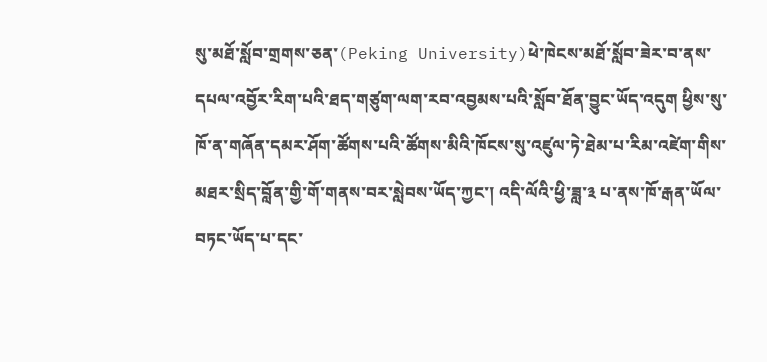སུ་མཐོ་སློབ་གྲགས་ཅན་(Peking University)ཕེ་ཁེངས་མཐོ་སློབ་ཟེར་བ་ནས་དཔལ་འབྱོར་རིག་པའི་ཐད་གཙུག་ལག་རབ་འབྱམས་པའི་སློབ་ཐོན་བྱུང་ཡོད་འདུག ཕྱིས་སུ་ཁོ་ན་གཞོན་དམར་ཤོག་ཚོགས་པའི་ཚོགས་མིའི་ཁོངས་སུ་འཛུལ་ཏེ་ཐེམ་པ་རིམ་འཛེག་གིས་མཐར་སྲིད་བློན་གྱི་གོ་གནས་བར་སླེབས་ཡོད་ཀྱང་། འདི་ལོའི་ཕྱི་ཟླ་༣ པ་ནས་ཁོ་རྒན་ཡོལ་བཏང་ཡོད་པ་དང་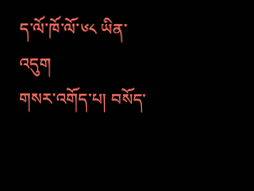ད་ལོ་ཁོ་ལོ་༦༨ ཡིན་འདུག
གསར་འགོད་པ། བསོད་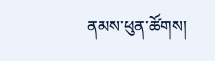ནམས་ཕུན་ཚོགས།